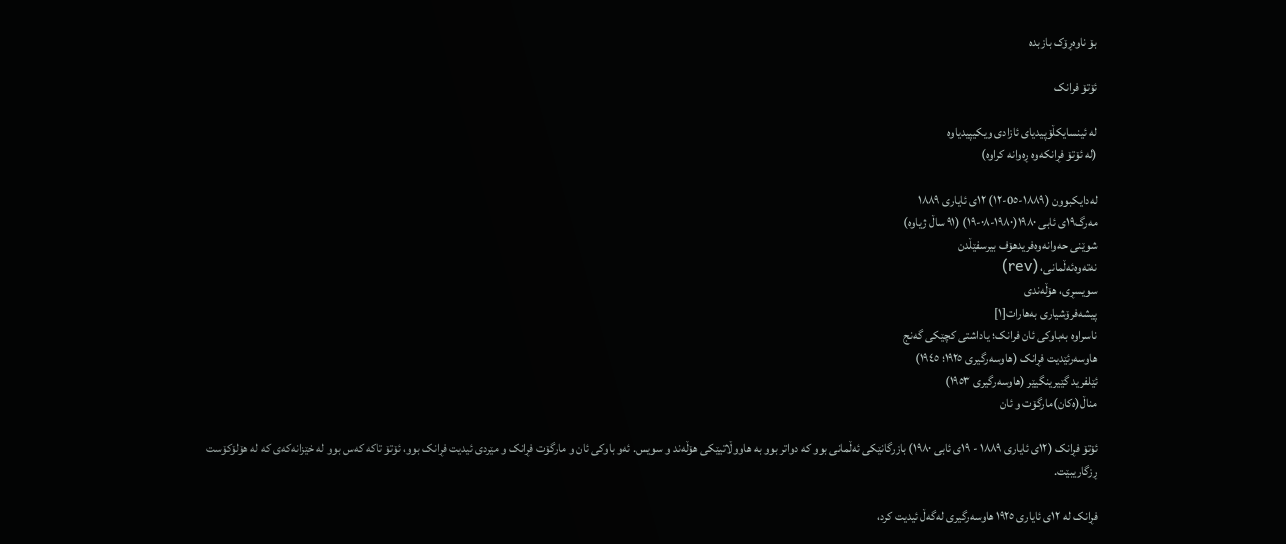بۆ ناوەڕۆک بازبدە

ئۆتۆ فرانک

لە ئینسایکڵۆپیدیای ئازادی ویکیپیدیاوە
(لە ئۆتۆ فڕانکەوە ڕەوانە کراوە)

لەدایکبوون (١٨٨٩-0٥-١٢) ١٢ی ئایاری ١٨٨٩
مەرگ١٩ی ئابی ١٩٨٠(١٩٨٠-٠٨-١٩) (٩١ ساڵ ژیاوە)
شوێنی حەوانەوەفریدھۆف بیرسفێڵدن
نەتەوەئەڵمانی، (rev)
سویسڕی، ھۆڵەندی
پیشەفرۆشیاری بەھارات[١]
ناسراوە بەباوکی ئان فرانک؛ یاداشتی کچێکی گەنج
ھاوسەرئێدیت فڕانک (ھاوسەرگیری ١٩٢٥؛ ١٩٤٥)
ئێلفرید گێیرینگیێر (ھاوسەرگیری ١٩٥٣)
مناڵ(ەکان)مارگۆت و ئان

ئۆتۆ فڕانک (١٢ی ئایاری ١٨٨٩ - ١٩ی ئابی ١٩٨٠) بازرگانێکی ئەڵمانی بوو کە دواتر بوو بە ھاووڵاتیێکی ھۆڵەند و سویس. ئەو باوکی ئان و مارگۆت فڕانک و مێردی ئیدیت فڕانک بوو، ئۆتۆ تاکە کەس بوو لە خێزانەکەی کە لە ھۆلۆکۆست ڕزگاریبێت.

فڕانک لە ١٢ی ئایاری ١٩٢٥ ھاوسەرگیری لەگەڵ ئیدیت کرد،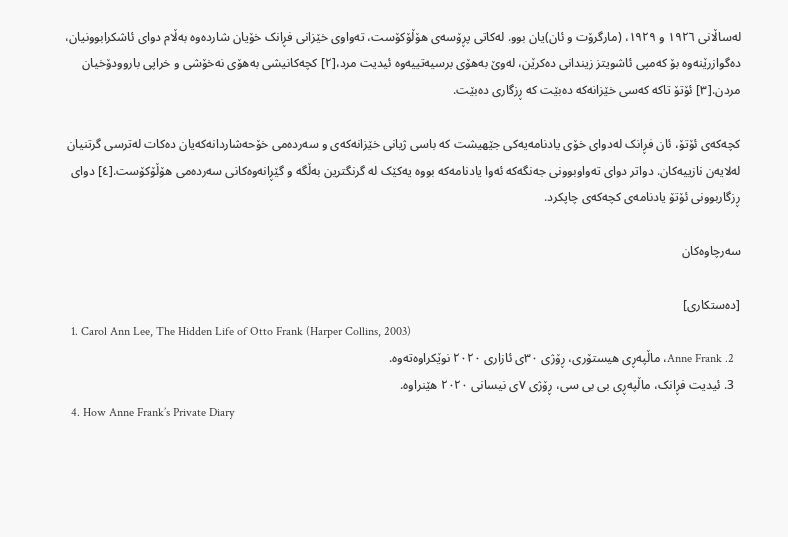لەساڵانی ١٩٢٦ و ١٩٢٩، (مارگرۆت و ئان)یان بوو. لەکاتی پڕۆسەی ھۆڵۆکۆست، تەواوی خێزانی فڕانک خۆیان شاردەوە بەڵام دوای ئاشکرابوونیان، دەگوازرێنەوە بۆ کەمپی ئاشویتز زیندانی دەکرێن، لەوێ بەھۆی برسیەتییەوە ئیدیت مرد،[٢] کچەکانیشی بەھۆی نەخۆشی و خراپی باروودۆخیان مردن.[٣] ئۆتۆ تاکە کەسی خێزانەکە دەبێت کە ڕزگاری دەبێت.

کچەکەی ئۆتۆ، ئان فڕانک لەدوای خۆی یادنامەیەکی جێھیشت کە باسی ژیانی خێزانەکەی و سەردەمی خۆحەشاردانەکەیان دەکات لەترسی گرتنیان لەلایەن نازییەکان. دواتر دوای تەواوبوونی جەنگەکە ئەوا یادنامەکە بووە یەکێک لە گرنگترین بەڵگە و گێڕانەوەکانی سەردەمی ھۆڵۆکۆست.[٤] دوای ڕزگاربوونی ئۆتۆ یادنامەی کچەکەی چاپکرد.

سەرچاوەکان

[دەستکاری]
  1. Carol Ann Lee, The Hidden Life of Otto Frank (Harper Collins, 2003)
  2. Anne Frank، ماڵپەڕی ھیستۆری، ڕۆژی ٣٠ی ئازاری ٢٠٢٠ نوێکراوەتەوە.
  3. ئیدیت فڕانک، ماڵپەڕی بی بی سی، ڕۆژی ٧ی نیسانی ٢٠٢٠ ھێنراوە.
  4. How Anne Frank’s Private Diary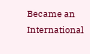Became an International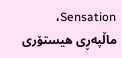Sensation، ماڵپەڕی ھیستۆری